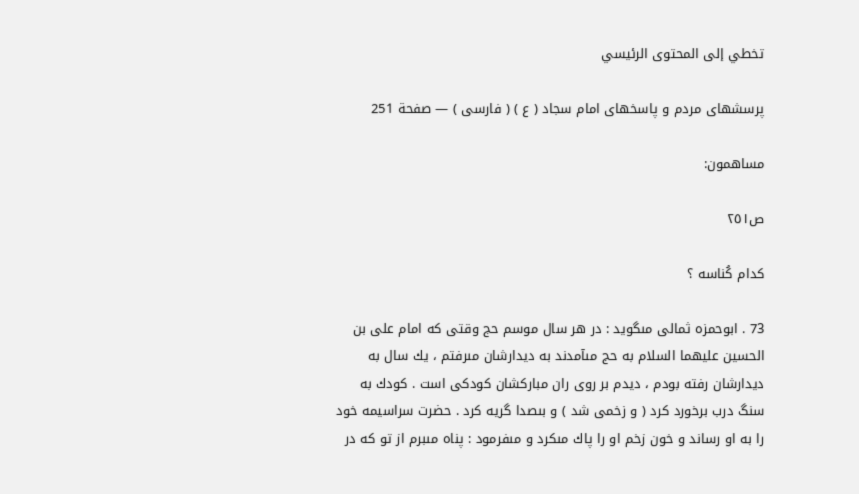تخطي إلى المحتوى الرئيسي

پرسشهاى مردم و پاسخهاى امام سجاد ( ع ) ( فارسى ) — صفحة 251

مساهمون:

ص٢٥١

كدام كُناسه ؟

73 . ابوحمزه ثمالى مىگويد : در هر سال موسم حج وقتى كه امام على بن الحسين عليهما السلام به حج مىآمدند به ديدارشان مىرفتم ، يك سال به ديدارشان رفته بودم ، ديدم بر روى ران مباركشان كودكى است . كودك به سنگ درب برخورد كرد ( و زخمى شد ) و بىصدا گريه كرد . حضرت سراسيمه خود را به او رساند و خون زخم او را پاك مىكرد و مىفرمود : پناه مىبرم از تو كه در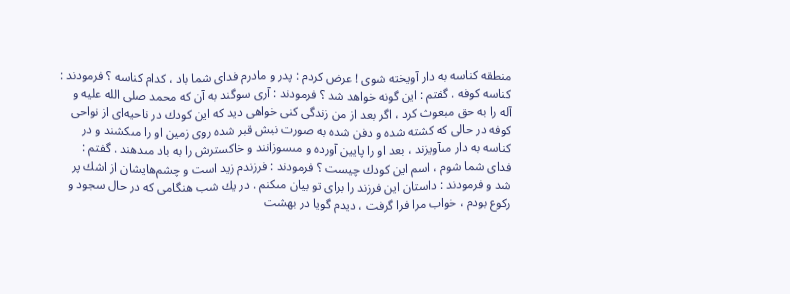منطقه كناسه به دار آويخته شوى ! عرض كردم : پدر و مادرم فداى شما باد ، كدام كناسه ؟ فرمودند : كناسه كوفه . گفتم : اين گونه خواهد شد ؟ فرمودند : آرى سوگند به آن كه محمد صلى الله عليه و آله را به حق مبعوث كرد ، اگر بعد از من زندگى كنى خواهى ديد كه اين كودك در ناحيه‌اى از نواحى كوفه در حالى كه كشته شده و دفن شده به صورت نبش قبر شده روى زمين او را مىكشند و در كناسه به دار مىآويزند ، بعد او را پايين آورده و مىسوزانند و خاكسترش را به باد مىدهند . گفتم : فداى شما شوم ، اسم اين كودك چيست ؟ فرمودند : فرزندم زيد است و چشم‌هايشان از اشك پر شد و فرمودند : داستان اين فرزند را براى تو بيان مىكنم . در يك شب هنگامى كه در حال سجود و ركوع بودم ، خواب مرا فرا گرفت ، ديدم گويا در بهشت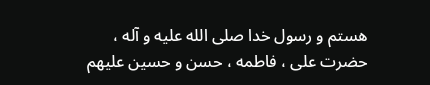هستم و رسول خدا صلى الله عليه و آله ، حضرت على ، فاطمه ، حسن و حسين عليهم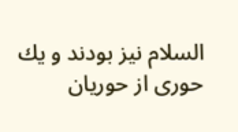السلام نيز بودند و يك حورى از حوريان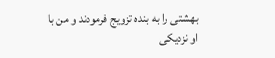بهشتى را به بنده تزويج فرمودند و من با او نزديكى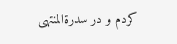كردم و در سدرةالمنتهى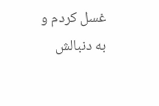غسل كردم و به دنبالش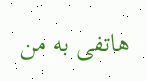هاتفى به من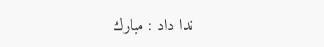ندا داد : مبارك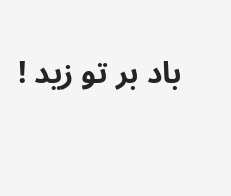باد بر تو زيد !